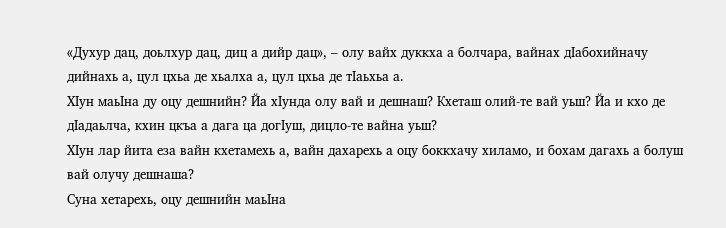«Духур дац, доьлхур дац, диц а дийр дац», – олу вайх дуккха а болчара, вайнах дIабохийначу дийнахь а, цул цхьа де хьалха а, цул цхьа де тIаьхьа а.
ХIун маьIна ду оцу дешнийн? Йа хIунда олу вай и дешнаш? Кхеташ олий-те вай уьш? Йа и кхо де дIадаьлча, кхин цкъа а дага ца догIуш, дицло-те вайна уьш?
ХIун лар йита еза вайн кхетамехь а, вайн дахарехь а оцу боккхачу хиламо, и бохам дагахь а болуш вай олучу дешнаша?
Суна хетарехь, оцу дешнийн маьIна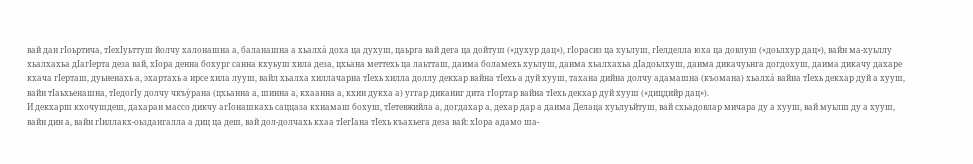вай дан гIоьртича, тIехIуьттуш йолчу халонашна а, баланашна а хьалха́ доха ца духуш, цаьрга вай дега ца дойтуш («духур дац»), гIорасиз ца хуьлуш, гIелделла юха ца довлуш («доьлхур дац»), вайн ма-хуьллу хьалхахьа дIагIерта деза вай, хIора денна бохург санна кхуьуш хила деза, цхьана меттехь ца лаьтташ, даима боламехь хуьлуш, даима хьалхахьа дIадоьлхуш, даима дикачуьнга догдохуш, даима дикачу дахаре кхача гIерташ, дуьненахь а, эхартахь а ирсе хила лууш, вайл хьалха хиллачарна тIехь хилла доллу декхар вайна тIехь а дуй хууш, тахана дийна долчу адамашна (къомана) хьалха́ вайна тIехь декхар дуй а хууш, вайн тIаьхьенашна, тIедогIу долчу чкъу́рана (цхьанна а, шинна а, кхаанна а, кхин дукха а) уггар диканиг дита гIортар вайна тIехь декхар дуй хууш («дицдийр дац»).
И декхарш кхочушдеш, дахаран массо дикчу агIонашкахь саццаза кхиамаш бохуш, тIетевжийла а, догдахар а, дехар дар а даима Делаца хуьлуьйтуш, вай схьадовлар мичара ду а хууш, вай муьлш ду а хууш, вайн дин а, вайн гIиллакх-оьздангалла а диц ца деш, вай дол-долчахь кхаа тIегIана тIехь къахьега деза вай: хIора адамо ша-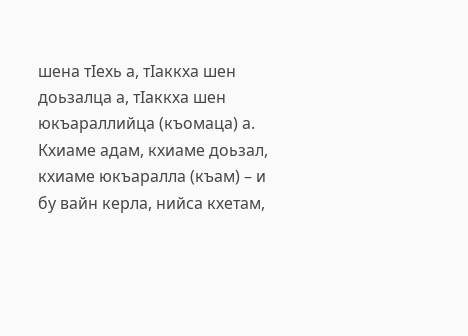шена тIехь а, тIаккха шен доьзалца а, тIаккха шен юкъараллийца (къомаца) а.
Кхиаме адам, кхиаме доьзал, кхиаме юкъаралла (къам) – и бу вайн керла, нийса кхетам,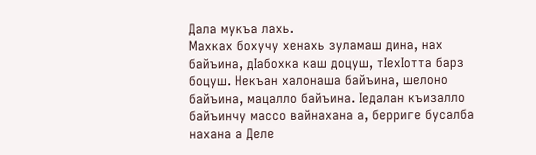Дала мукъа лахь.
Махках бохучу хенахь зуламаш дина, нах байъина, дIабохка каш доцуш, тIехIотта барз боцуш. Некъан халонаша байъина, шелоно байъина, мацалло байъина. Iедалан къизалло байъинчу массо вайнахана а, берриге бусалба нахана а Деле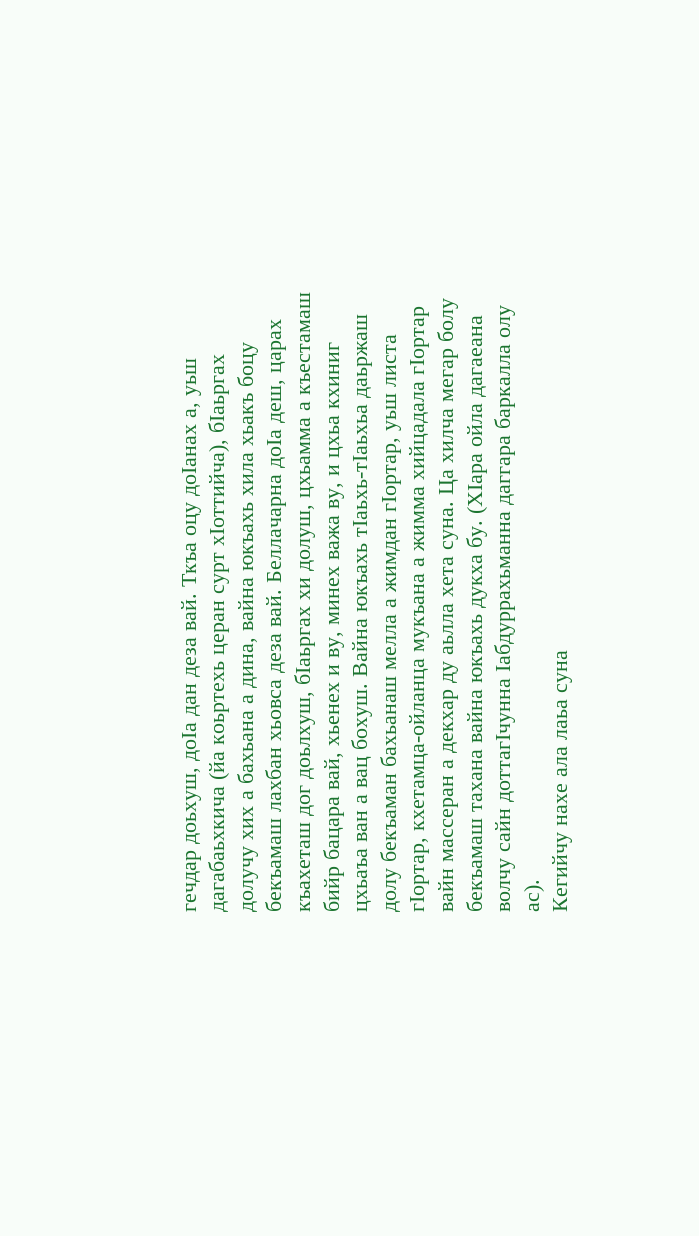гечдар доьхуш, доIа дан деза вай. Ткъа оцу доIанах а, уьш дагабаьхкича (йа коьртехь церан сурт хIоттийча), бIаьргах долучу хих а бахьана а дина, вайна юкъахь хила хьакъ боцу бекъамаш лахбан хьовса деза вай. Беллачарна доIа деш, царах къахеташ дог доьлхуш, бIаьргах хи долуш, цхьамма а къестамаш бийр бацара вай, хьенех и ву, минех важа ву, и цхьа кхиниг цхьаъа ван а вац бохуш. Вайна юкъахь тIаьхь-тIаьхьа даьржаш долу бекъаман бахьанаш мелла а жимдан гIортар, уьш листа гIортар, кхетамца-ойланца мукъана а жимма хийцадала гIортар вайн массеран а декхар ду аьлла хета суна. Ца хилча мегар болу бекъамаш тахана вайна юкъахь дукха бу. (ХIара ойла дагаеана волчу сайн доттагIчунна Iабдуррахьманна даггара баркалла олу ас).
Кегийчу нахе ала лаьа суна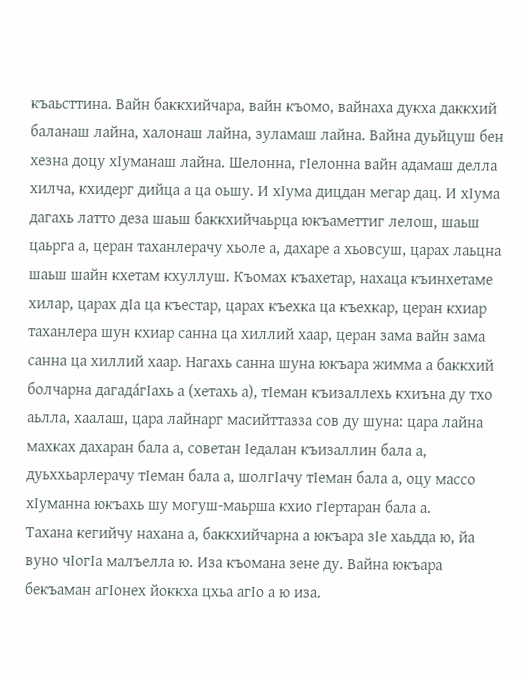къаьсттина. Вайн баккхийчара, вайн къомо, вайнаха дукха даккхий баланаш лайна, халонаш лайна, зуламаш лайна. Вайна дуьйцуш бен хезна доцу хIуманаш лайна. Шелонна, гIелонна вайн адамаш делла хилча, кхидерг дийца а ца оьшу. И хIума дицдан мегар дац. И хIума дагахь латто деза шаьш баккхийчаьрца юкъаметтиг лелош, шаьш цаьрга а, церан таханлерачу хьоле а, дахаре а хьовсуш, царах лаьцна шаьш шайн кхетам кхуллуш. Къомах къахетар, нахаца къинхетаме хилар, царах дIа ца къестар, царах къехка ца къехкар, церан кхиар таханлера шун кхиар санна ца хиллий хаар, церан зама вайн зама санна ца хиллий хаар. Нагахь санна шуна юкъара жимма а баккхий болчарна дагада́гIахь а (хетахь а), тIеман къизаллехь кхиъна ду тхо аьлла, хаалаш, цара лайнарг масийттазза сов ду шуна: цара лайна махках дахаран бала а, советан Iедалан къизаллин бала а, дуьххьарлерачу тIеман бала а, шолгIачу тIеман бала а, оцу массо хIуманна юкъахь шу могуш-маьрша кхио гIертаран бала а.
Тахана кегийчу нахана а, баккхийчарна а юкъара зIе хаьдда ю, йа вуно чIогIа малъелла ю. Иза къомана зене ду. Вайна юкъара бекъаман агIонех йоккха цхьа агIо а ю иза.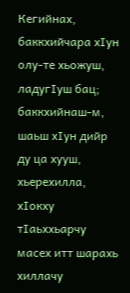Кегийнах, баккхийчара хIун олу-те хьожуш, ладугIуш бац; баккхийнаш-м, шаьш хIун дийр ду ца хууш, хьерехилла, хIокху тIаьххьарчу масех итт шарахь хиллачу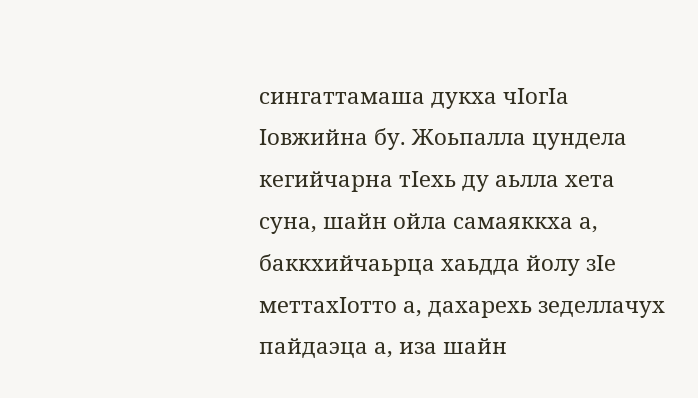сингаттамаша дукха чIогIа Iовжийна бу. Жоьпалла цундела кегийчарна тIехь ду аьлла хета суна, шайн ойла самаяккха а, баккхийчаьрца хаьдда йолу зIе меттахIотто а, дахарехь зеделлачух пайдаэца а, иза шайн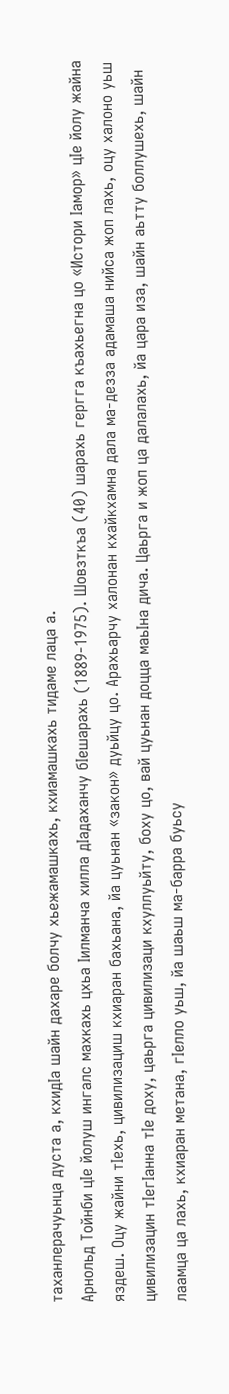таханлерачуьнца дуста а, кхидIа шайн дахаре болчу хьежамашкахь, кхиамашкахь тидаме лаца а.
Арнольд Тойнби цIе йолуш ингалс махкахь цхьа Iилманча хилла дIадаханчу бIешарахь (1889-1975). Шовзткъа (40) шарахь гергга къахьегна цо «Истори Iамор» цIе йолу жайна яздеш. Оцу жайни тIехь, цивилизациш кхиаран бахьана, йа цуьнан «закон» дуьйцу цо. Арахьарчу халонан кхайкхамна дала ма-дезза адамаша нийса жоп лахь, оцу халоно уьш цивилизацин тIегIанна тIе доху, цаьрга цивилизаци кхуллуьйту, боху цо, вай цуьнан доцца маьIна дича. Цаьрга и жоп ца далалахь, йа цара иза, шайн аьтту боллушехь, шайн лаамца ца лахь, кхиаран метана, гIелло уьш, йа шаьш ма-барра буьсу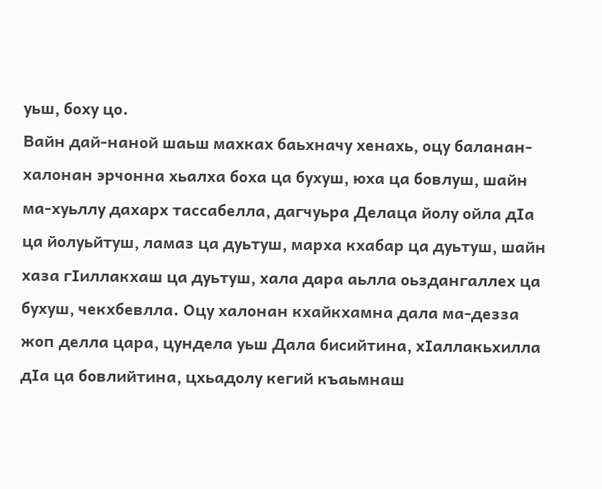уьш, боху цо.
Вайн дай-наной шаьш махках баьхначу хенахь, оцу баланан-халонан эрчонна хьалха боха ца бухуш, юха ца бовлуш, шайн ма-хуьллу дахарх тассабелла, дагчуьра Делаца йолу ойла дIа ца йолуьйтуш, ламаз ца дуьтуш, марха кхабар ца дуьтуш, шайн хаза гIиллакхаш ца дуьтуш, хала дара аьлла оьздангаллех ца бухуш, чекхбевлла. Оцу халонан кхайкхамна дала ма-дезза жоп делла цара, цундела уьш Дала бисийтина, хIаллакьхилла дIа ца бовлийтина, цхьадолу кегий къаьмнаш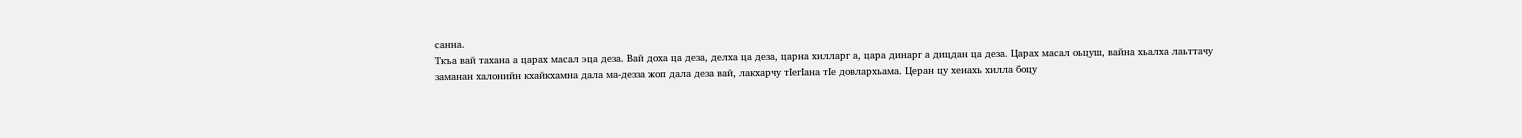санна.
Ткъа вай тахана а царах масал эца деза. Вай доха ца деза, делха ца деза, царна хилларг а, цара динарг а дицдан ца деза. Царах масал оьцуш, вайна хьалха лаьттачу заманан халонийн кхайкхамна дала ма-дезза жоп дала деза вай, лакхарчу тIегIана тIе довлархьама. Церан цу хенахь хилла боцу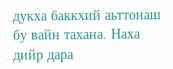дукха баккхий аьттонаш бу вайн тахана. Наха дийр дара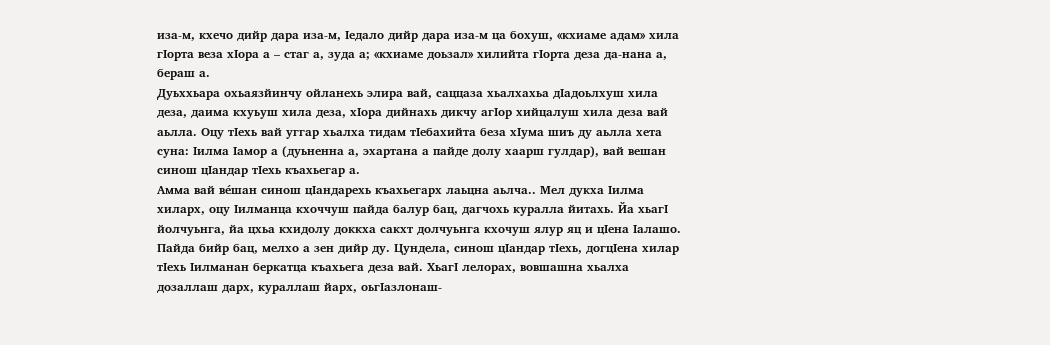иза-м, кхечо дийр дара иза-м, Iедало дийр дара иза-м ца бохуш, «кхиаме адам» хила гIорта веза хIора а – стаг а, зуда а; «кхиаме доьзал» хилийта гIорта деза да-нана а, бераш а.
Дуьххьара охьаязйинчу ойланехь элира вай, саццаза хьалхахьа дIадоьлхуш хила деза, даима кхуьуш хила деза, хIора дийнахь дикчу агIор хийцалуш хила деза вай аьлла. Оцу тIехь вай уггар хьалха тидам тIебахийта беза хIума шиъ ду аьлла хета суна: Iилма Iамор а (дуьненна а, эхартана а пайде долу хаарш гулдар), вай вешан синош цIандар тIехь къахьегар а.
Амма вай ве́шан синош цIандарехь къахьегарх лаьцна аьлча.. Мел дукха Iилма хиларх, оцу Iилманца кхоччуш пайда балур бац, дагчохь куралла йитахь. Йа хьагI йолчуьнга, йа цхьа кхидолу доккха сакхт долчуьнга кхочуш ялур яц и цIена Iалашо. Пайда бийр бац, мелхо а зен дийр ду. Цундела, синош цIандар тIехь, догцIена хилар тIехь Iилманан беркатца къахьега деза вай. ХьагI лелорах, вовшашна хьалха дозаллаш дарх, кураллаш йарх, оьгIазлонаш-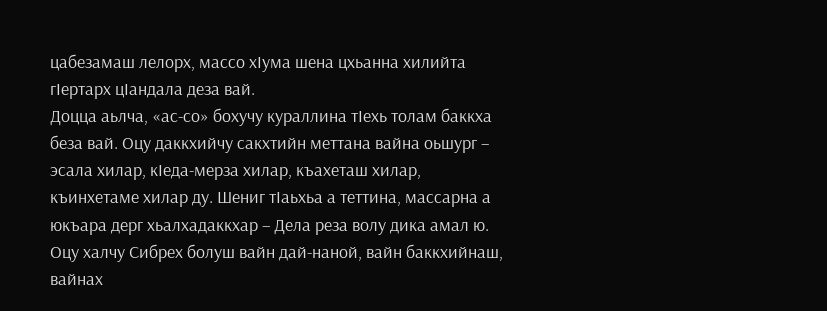цабезамаш лелорх, массо хIума шена цхьанна хилийта гIертарх цIандала деза вай.
Доцца аьлча, «ас-со» бохучу кураллина тIехь толам баккха беза вай. Оцу даккхийчу сакхтийн меттана вайна оьшург – эсала хилар, кIеда-мерза хилар, къахеташ хилар, къинхетаме хилар ду. Шениг тIаьхьа а теттина, массарна а юкъара дерг хьалхадаккхар – Дела реза волу дика амал ю.
Оцу халчу Сибрех болуш вайн дай-наной, вайн баккхийнаш, вайнах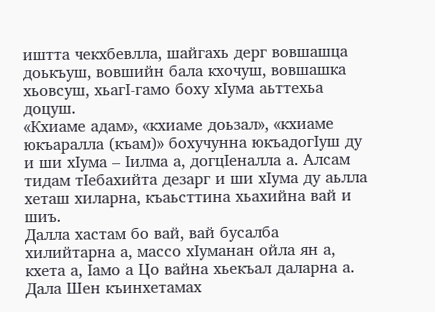иштта чекхбевлла, шайгахь дерг вовшашца доькъуш, вовшийн бала кхочуш, вовшашка хьовсуш, хьагI-гамо боху хIума аьттехьа доцуш.
«Кхиаме адам», «кхиаме доьзал», «кхиаме юкъаралла (къам)» бохучунна юкъадогIуш ду и ши хIума – Iилма а, догцIеналла а. Алсам тидам тIебахийта дезарг и ши хIума ду аьлла хеташ хиларна, къаьсттина хьахийна вай и шиъ.
Далла хастам бо вай, вай бусалба хилийтарна а, массо хIуманан ойла ян а, кхета а, Iамо а Цо вайна хьекъал даларна а.
Дала Шен къинхетамах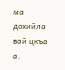ма дохийла вай цкъа а.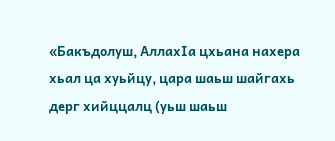«Бакъдолуш, АллахIа цхьана нахера хьал ца хуьйцу, цара шаьш шайгахь дерг хийццалц (уьш шаьш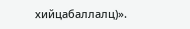хийцабаллалц)».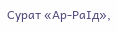Сурат «Ар-РаIд»,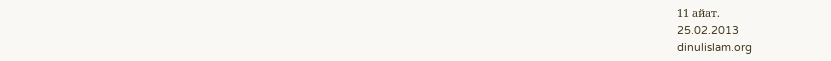11 айат.
25.02.2013
dinulislam.org